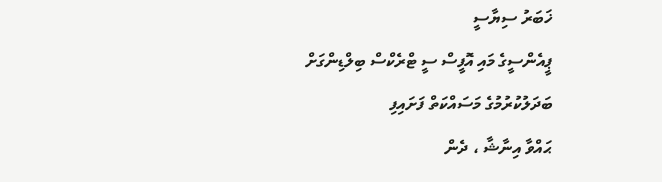ޚަބަރު ސިޔާސީ
ޕީއެންސީގެ މައި އޮފީސް ސީ ޓްރެކްސް ބިލްޑިންގަށް ބަދަލުކުރުމުގެ މަސައްކަތް ފަށައިފި
ޙައްވާ އިނާޝާ ، ދެން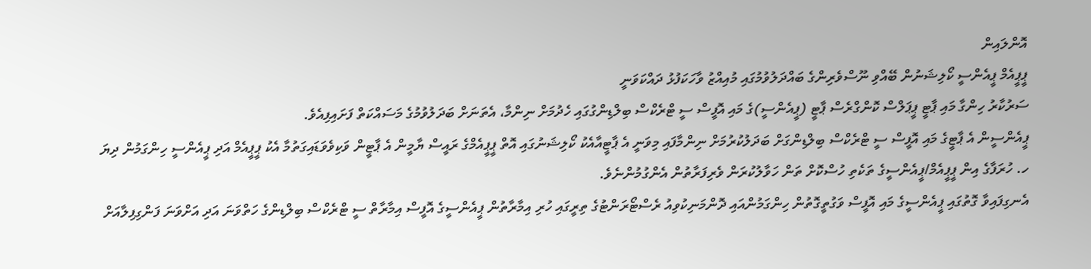އޮންލައިން
ޕީޕީއެމް ޕީއެންސީ ކޯލިޝަނުން ބޭއްވި ނޫސްވެރިންގެ ބައްދަލުވުމުގައި މުއިއްޒު ވާހަކަފުޅު ދައްކަވަނީ
ސަރުކާރު ހިންގާ މައި ޕާޓީ ޕީޕަލްސް ކޮންގްރެސް ޕާޓީ (ޕީއެންސީ)ގެ މައި އޮފީސް ސީ ޓްރެކްސް ބިލްޑިންގުގައި ހެދުމަށް ނިންމާ، އެތަނަށް ބަދަލުވުމުގެ މަސައްކަތް ފަށައިފިއެވެ.
ޕީއެންސީން އެ ޕާޓީގެ މައި އޮފީސް ސީ ޓްރެކްސް ބިލްޑިންގަށް ބަދަލުކުރުމަށް ނިންމާފައި މިވަނީ އެ ޕާޓީއާއެކު ކޯލިޝަނުގައި އޮތް ޕީޕީއެމްގެ ރައީސް ޔާމީން އެ ޕާޓީން ވަކިވެވަޑައިގަތުމާ އެކު ޕީޕީއެމް އަދި ޕީއެންސީ ހިންގަމުން ދިޔަ ހ. ހުރަފާގެ އިން ޕީޕީއެމް/ޕީއެންސީގެ ތަކެތި ހުސްކޮށް ތަން ހަވާލުކުރަން ވެރިފަރާތުން އެންގުމުންނެވެ.
އެނގިފައިވާ ގޮތުގައި ޕީއެންސީގެ މައި އޮފީސް ވަގުތީގޮތުން ހިންގަމުންއައި ދޮންމަނިކުވިއު ރެސްޓޯރަންޓުގެ ތިރީގައި ހުރި އިމާރާތުން ޕީއެންސީގެ އޮފީސް އިމާރާތް ސީ ޓްރެކްސް ބިލްޑިންގެ ހަތްވަނަ އަދި އަށްވަނަ ފަންގިފިލާއަށް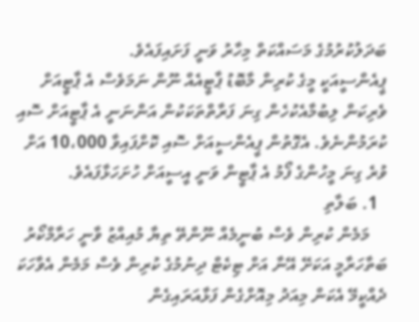ބަދަލުކުރުމުގެ މަސައްކަތް މިހާރު ވަނީ ފަށައިފައެވެ.
ޕީއެންސީއަކީ މީގެ ކުރިން މާބޮޑު ޕާޓީއެއް ނޫން ނަމަވެސް އެ ޕާޓީއަށް ވެރިކަން ލިބުމާއެކުހެން ގިނަ ފަރާތްތަކަކުން އަންނަނީ އެ ޕާޓީއަށް ސޮއި ކުރަމުންނެވެ. އެގޮތުން ޕީއެންސީއަށް ސޮއި ކޮށްފައިވާ 10،000 އަށް ވުރެ ގިނަ މީހުންގެ ފޯމު އެ ޕާޓީން ވަނީ އީސީއަށް ހުށަހަޅާފައެވެ.
  1. ބަލާތި
    މަމެން ކުރިން ވެސް ބުނީމެއް ނޫންތޭ ތިޔާ މުއިއްޒު ވާނީ ހަރާމްކޯރު ބަތާހަރާމީ އަކަށޭ އޭނާ އަށް ޓިކެޓް ދިނުމުގެ ކުރިން ވެސް މަމެން އެވާހަކަ ދެއްކީމޭ އެކަން މިއަދު މިއޮށްގެން ފަޅާއަރައިގެން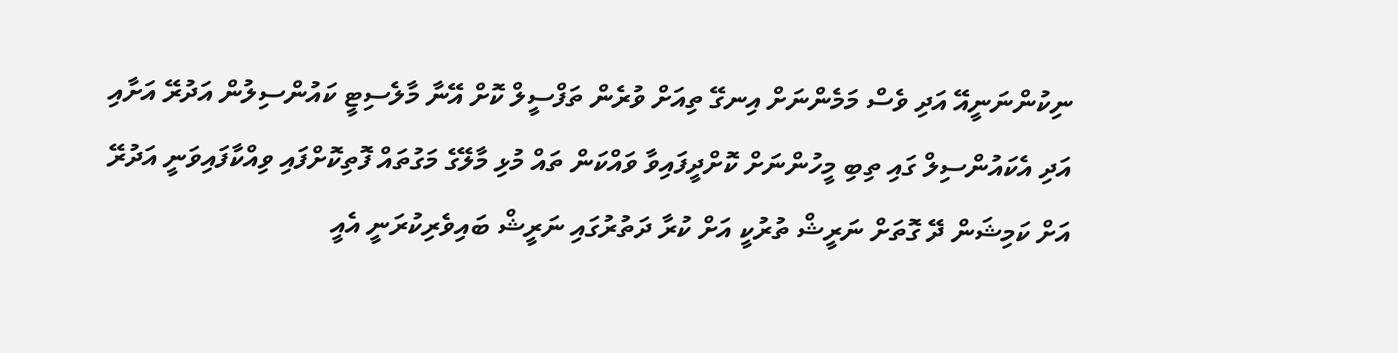ނިކުންނަނީއޭ އަދި ވެސް މަމެންނަށް އިނގޭ ތިއަށް ވުރެން ތަފްސީލް ކޮށް އޭނާ މާލެސިޓީ ކައުންސިލުން އަދުރޭ އަށާއި އަދި އެކައުންސިލް ގައި ތިބި މީހުންނަށް ކޮށްދީފައިވާ ވައްކަން ތައް މުޅި މާލޭގެ މަގުތައް ފޮތިކޮށްފައި ވިއްކާފައިވަނީ އަދުރޭ އަށް ކަމިޝަން ދޭ ގޮތަށް ނަރީޝް ތުރުކީ އަށް ކުރާ ދަތުރުގައި ނަރީޝް ބައިވެރިކުރަނީ އެއީ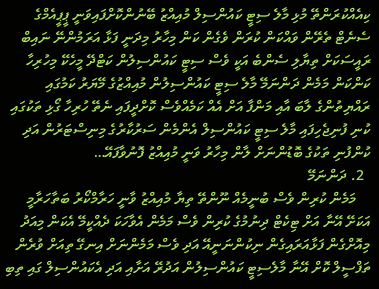ކިއެއްކުރަންތޭ މުޅި މާލެ ސިޓީ ކައުންސިލް މުއިއްޒު ބޭނުންކޮށްފައިވަނީ ޕީޕީއެމްގެ ސެނެޓް ތެރޭން ވައްކަން ކުރަން ވެގެން ކަން މިހާރު މިދަނީ ފަޅާ އަރަމުންނޭ ނައިބް ރައީސަކަށް ތިޔާލި ސެންބެ އަކީ ވެސް ސިޓީ ކައުންސިލުން ކަޓްދޭ މީހެކޭ މިހުރިހާ ކަންކަން މަމެން ދަންނަމޭ މާލެ ސިޓީ ކައުންސިލުން މުއިއްޒުގެ މޭޔަރު ކަމުގައި ރައްޔިތުންގެ ލާބަ އާއި މަންފާ އަށް އެއް ކަމެއްވެސް ކޮށްދީފައި ނެތޭ ހުރިހާ ގޯޅި ތަކުގައި ކުނި ފުނިޖެހިފައި މާލެ ސިޓީ ކައުންސިލް އެންމެން ސަރުކާރުގެ މިނިސްޓަރުން އަދި ކުންފުނި ތަކުގެ ބޮޑުންނަށް ލާން މިހާރު ވަނީ މުއިއްޒު ފޮނުވާފައޭ…
  2. ދަންނަމޭ
    މަމެން ކުރިން ވެސް ބުނީމެއް ނޫންތޭ ތިޔާ މުއިއްޒު ވާނީ ހަރާމްކޯރު ބަތާހަރާމީ އަކަށޭ އޭނާ އަށް ޓިކެޓް ދިނުމުގެ ކުރިން ވެސް މަމެން އެވާހަކަ ދެއްކީމޭ އެކަން މިއަދު މިއޮށްގެން ފަޅާއަރައިގެން ނިކުންނަނީއޭ އަދި ވެސް މަމެންނަށް އިނގޭ ތިއަށް ވުރެން ތަފްސީލް ކޮށް އޭނާ މާލެސިޓީ ކައުންސިލުން އަދުރޭ އަށާއި އަދި އެކައުންސިލް ގައި ތިބި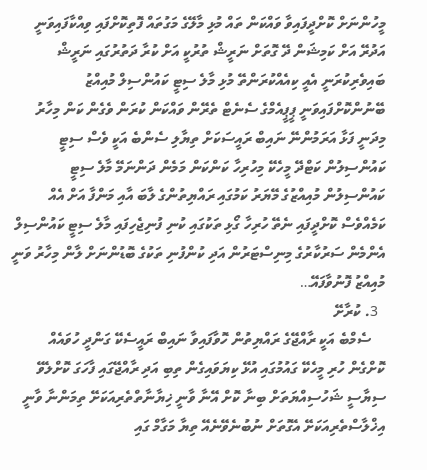މީހުންނަށް ކޮށްދީފައިވާ ވައްކަން ތައް މުޅި މާލޭގެ މަގުތައް ފޮތިކޮށްފައި ވިއްކާފައިވަނީ އަދުރޭ އަށް ކަމިޝަން ދޭ ގޮތަށް ނަރީޝް ތުރުކީ އަށް ކުރާ ދަތުރުގައި ނަރީޝް ބައިވެރިކުރަނީ އެއީ ކިއެއްކުރަންތޭ މުޅި މާލެ ސިޓީ ކައުންސިލް މުއިއްޒު ބޭނުންކޮށްފައިވަނީ ޕީޕީއެމްގެ ސެނެޓް ތެރޭން ވައްކަން ކުރަން ވެގެން ކަން މިހާރު މިދަނީ ފަޅާ އަރަމުންނޭ ނައިބް ރައީސަކަށް ތިޔާލި ސެންބެ އަކީ ވެސް ސިޓީ ކައުންސިލުން ކަޓްދޭ މީހެކޭ މިހުރިހާ ކަންކަން މަމެން ދަންނަމޭ މާލެ ސިޓީ ކައުންސިލުން މުއިއްޒުގެ މޭޔަރު ކަމުގައި ރައްޔިތުންގެ ލާބަ އާއި މަންފާ އަށް އެއް ކަމެއްވެސް ކޮށްދީފައި ނެތޭ ހުރިހާ ގޯޅި ތަކުގައި ކުނި ފުނިޖެހިފައި މާލެ ސިޓީ ކައުންސިލް އެންމެން ސަރުކާރުގެ މިނިސްޓަރުން އަދި ކުންފުނި ތަކުގެ ބޮޑުންނަށް ލާން މިހާރު ވަނީ މުއިއްޒު ފޮނުވާފައޭ…
  3. ކުރާށޭ
    ސެމްބެ އަކީ ރާއްޖޭގެ ރައްޔިތުން ހޮވާފައިވާ ނައިބް ރައީސެކޭ ގަންދީ ހުވައެއް ކޮށްގެން ހުރި މީހެކޭ ގައުމުގައި އުޅޭ ކިޔަވައިގެން ތިބި އަދި ރާއްޖޭގައި ފާހަގަ ކޮށްލެވޭ ސިޔާސީ ޝަހުސިއްޔަތަށް ބިނާ ކޮށް އޭނާ ވާނީ ޚިޔާނާތްތެރިއަކަށޭ ތިމަންނާ ވާނީ އިޚްލާސްތެރިއަކަށޭ އެގޮތަށް ނުބުނެވޭނެއޭ ތިޔާ މަގާމް ގައި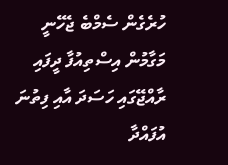ހުރެގެން ސެމްބެ ޖެހޭނީ މަގާމުން އިސްތިއުފާ ދީފައި ރާއްޖޭގައި ހަސަދަ އާއި ފިތުނަ އުފައްދާ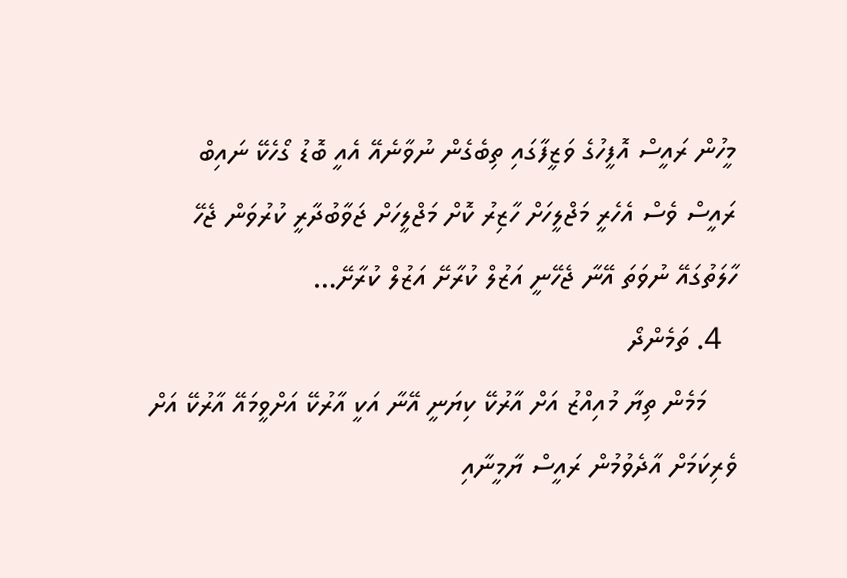މީހުން ރައީސް އޮފީހުގެ ވަޒީފާގައި ތިބެގެން ނުވާނެއޭ އެއީ ބޮޑު ގޯހެކޭ ނައިބް ރައީސް ވެސް އެހެރީ މަޖްލީހަށް ހާޒިރު ކޮށް މަޖްލީހަށް ޖަވާބުދާރީ ކުރުވަން ޖެހޭ ހާލަތުގައޭ ނުވަތަ އޭނާ ޖެހޭނީ އަޒުލް ކުރާށޭ އަޒުލް ކުރާށޭ…
  4. ތަމެންދޯ
    މަމެން ތިޔާ މުއިއްޒު އަށް އާރުކޭ ކިޔަނީ އޭނާ އަކީ އާރުކޭ އަށްވީމައޭ އާރުކޭ އަށް ވެރިކަމަށް އާދެވުމުން ރައީސް ޔާމީނާއި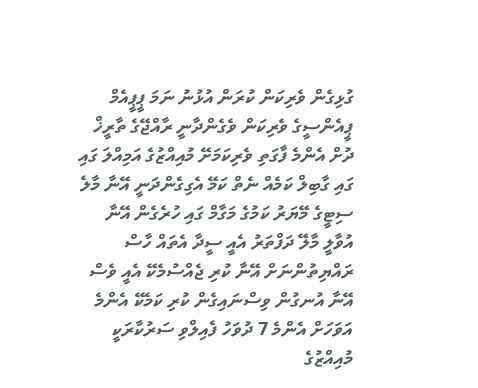ގުޅިގެން ވެރިކަން ކުރަން އުޅުނު ނަމަ ޕީޕީއެމް ޕީއެންސީގެ ވެރިކަން ވެގެންދާނީ ރާއްޖޭގެ ތާރީޚް ދުށް އެންމެ ފާގަތި ވެރިކަމަށޭ މުއިއްޒުގެ އަމިއްލަ ގައި ގައި ގާބިލް ކަމެއް ނެތް ކަމޭ އެގިގެންދަނީ އޭނާ މާލެ ސިޓީގެ މޭޔަރު ކަމުގެ މަގާމް ގައި ހުރެގެން އޭނާ އުވާލީ މާލޭ ދަފްތަރު އެއީ ސީދާ އެތައް ހާސް ރައްޔިތުންނަށް އޭނާ ކުރި ޖެއްސުމެކޭ އެއީ ވެސް އޭނާ އުނގުން ވިސްނައިގެން ކުރި ކަމެކޭ އެންމެ އަވަހަށް އެންމެ 7 ދުވަހު ފެއިލްވި ސަރުކާރަކީ މުއިއްޒުގެ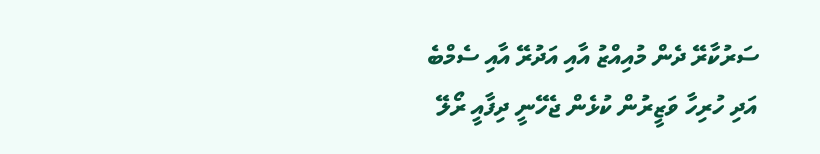ސަރުކާރޭ ދެން މުއިއްޒު އާއި އަދުރޭ އާއި ސެމްބެ އަދި ހުރިހާ ވަޒީރުން ކުޅެން ޖެހޭނީ ދިފާއީ ރޯލޭ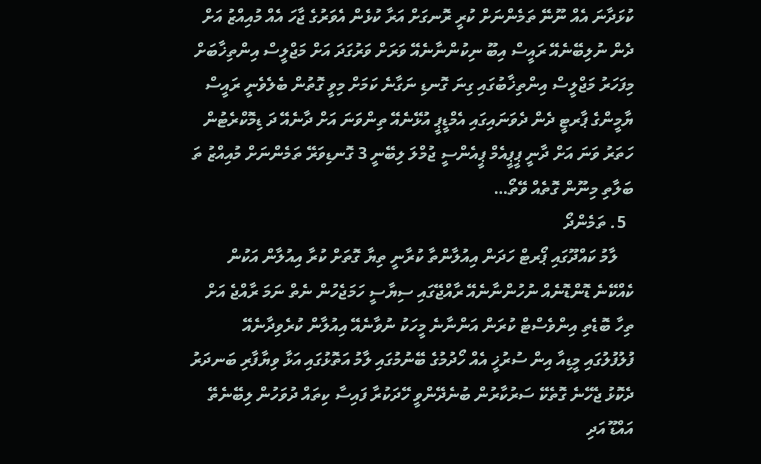ކުޅަދާނަ އެއް ނޫނޭ ތަމެންނަށް ކުރީ ރޮނގަށް އަރާ ކުޅެން އެވަރުގެ ޖާހަ އެއް މުއިއްޒު އަށް ދެން ނުލިބޭނެއޭ ރައީސް އިބޫ ނިކުންނާނެއޭ ވަރަށް ވަރުގަދަ އަށް މަޖްލީސް އިންތިޚާބަށް މިފަހަރު މަޖްލީސް އިންތިޚާބުގައި ގިނަ ގޮނޑި ނަގާނެ ކަމަށް މިވީ ގޮތުން ބެލެވެނީ ރައީސް ޔާމީންގެ ޕާރޓީ ދެން ދެވަނައިގައި އެމްޑީޕީ އުޅޭނެއޭ ތިންވަނަ އަށް ދާނެއޭ ދަ ޑިމޮކްރެޓުން ހަތަރު ވަނަ އަށް ދާނީ ޕީޕީއެމް ޕީއެންސީ ޖުމްލަ ލިބޭނީ 3 ގޮނޑިވަރޭ ތަމެންނަށް މުއިއްޒު ތަ ބަލާތި މިނޫން ގޮތެއް ވޭތޯ…
  5. ތަމެންދޯ
    ލާމު ކައްދޫގައި ޕޯރޓް ހަދަން އިއުލާންތާ ކުރާނީ ތިޔާ ގޮތަށް ކުރާ އިއުލާން އަކުން ކެއްކޭނެ ޑޮންޑޮނެއް ނުހުންނާނެއޭ ރާއްޖޭގައި ސިޔާސީ ހަމަޖެހުން ނެތް ނަމަ ރާއްޖެ އަށް ތިހާ ބޮޑެތި އިންވެސްޓް ކުރަން އަންނާނެ މީހަކު ނުވާނެއޭ އިއުލާން ކުރެވިދާނެއޭ ފުލުފުލުގައި މީޑިއާ އިން ސުރުޚީ އެއް ހޯދުމުގެ ބޭނުމުގައި ލާމު އަތޮޅުގައި އަޅާ ވިޔާފާރި ބަނދަރު ދެކޮޅު ޖެހޭނެ ގޮތެކޭ ސަރުކާރުން ބުނެދޭންވީ ހޭދަކުރާ ފައިސާ ކިތައް ދުވަހުން ލިބޭނެތޭ އައްޑޫ އަދި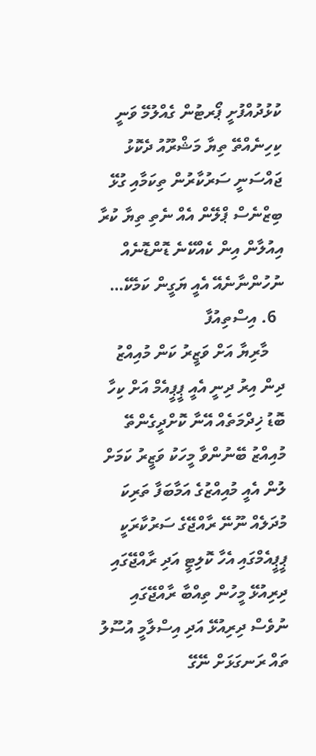ކުޅުދުއްފުށީ ޕޯރޓުން ގެއްލުމޭ ވަނީ ކިހިނެއްތޭ ތިޔާ މަޝްރޫއު ދެކޮޅު ޖައްސަނީ ސަރުކާރުން ތިކަމާއި ގުޅޭ ބިޒްނެސް ޕްލޭން އެއް ނެތި ތިޔާ ކުރާ އިއުލާން އިން ކެއްކޭނެ ޑޮންޑޮނެއް ނުހުންނާނެއޭ އެއީ ޔަގީން ކަމެކޭ…
  6. އިސްތިއުފާ
    މާރިޔާ އަށް ވަޒީރު ކަން މުއިއްޒު ދިން އިރު ދިނީ އެއީ ޕީޕީއެމް އަށް ކިހާ ބޮޑު ޚިދްމަތެއް އޭނާ ކޮށްދީގެންތޭ މުއިއްޒު ބޭނުންވާ މީހަކު ވަޒީރު ކަމަށް ލުން އެއީ މުއިއްޒުގެ އަމާބަފާ ތަރިކަ މުދަލެއް ނޫނޭ ރާއްޖޭގެ ސަރުކާރަކީ ޕީޕީއެމްގައި އެހާ ކޮލިޓީ އަދި ރާއްޖޭގައި ދިރިއުޅޭ މީހުން ތިއްބާ ރާއްޖޭގައި ނުވެސް ދިރިއުޅޭ އަދި އިސްލާމީ އުސޫލު ތައް ރަނގަޅަށް ނޭގޭ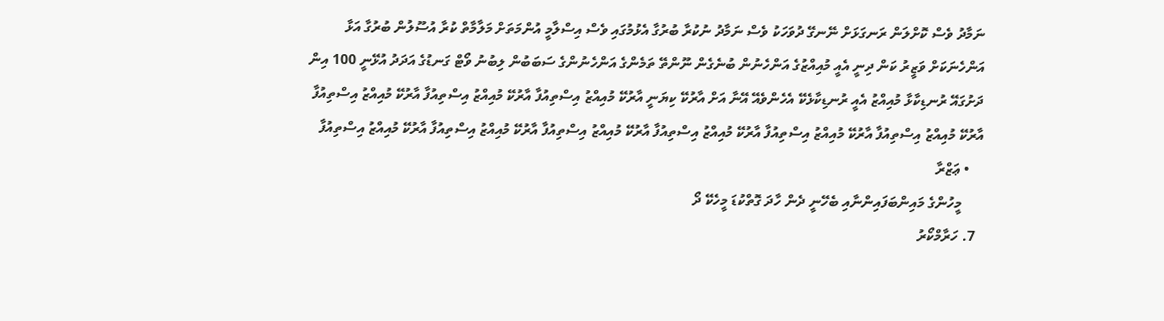ނަމާދު ވެސް ކޮށްލަން ރަނގަޅަށް ނޭނގޭ ދުވަހަކު ވެސް ނަމާދު ނުކުރާ ބުރުގާ އެޅުމުގައި ވެސް އިސްލާމީ އުންމަތަށް މަލާމާތް ކުރާ އުސޫލުން ބުރުގާ އަޅާ އަންހެނަކަށް ވަޒީރު ކަން ދިނީ އެއީ މުއިއްޒުގެ އަންހެނުން ބުނެގެން ނޫންތޭ ތަމެންގެ އަންހެނުންގެ ސަބަބުން ލިބުނު ވޯޓް ގަނޑުގެ އަދަދު އުޅޭނީ 100 އިން ދަށުގައޭ ރުނޑިކާޅާ މުއިއްޒު އެއީ ރުނޑިކާޅެކޭ އެހެންވެއޭ އޭނާ އަށް އާރުކޭ ކިޔަނީ އާރުކޭ މުއިއްޒު އިސްތިއުފާ އާރުކޭ މުއިއްޒު އިސްތިއުފާ އާރުކޭ މުއިއްޒު އިސްތިއުފާ އާރުކޭ މުއިއްޒު އިސްތިއުފާ އާރުކޭ މުއިއްޒު އިސްތިއުފާ އާރުކޭ މުއިއްޒު އިސްތިއުފާ އާރުކޭ މުއިއްޒު އިސްތިއުފާ އާރުކޭ މުއިއްޒު އިސްތިއުފާ އާރުކޭ މުއިއްޒު އިސްތިއުފާ
    • ޢަޒްރާ
      މީހުންގެ މައިންބަފައިންނާއި ބެހޭނީ ދެން ހާދަ ގޮތްކުޑަ މީހެކޭ ދޯ
  7. ހަރާމްކޯރު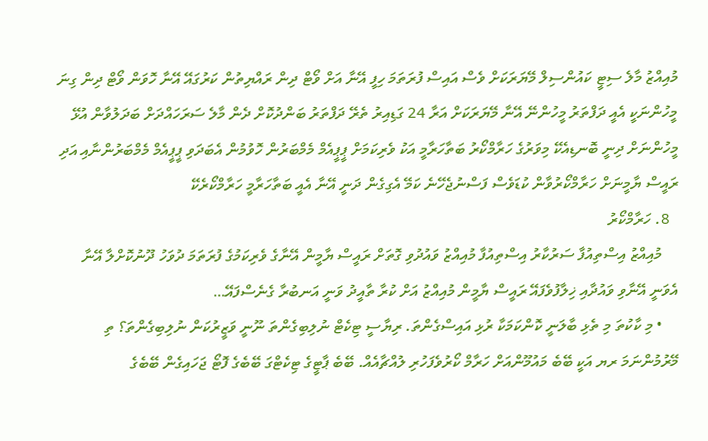މުއިއްޒު މާލެ ސިޓީ ކައުންސިލް މޭޔަރަކަށް ވެސް އައިސް ފުރަތަމަ ހިފީ އޭނާ އަށް ވޯޓް ދިން ރައްޔިތުން ކަރުގައޭ އޭނާ ހޮވަން ވޯޓް ދިން ގިނަ މީހުންނަކީ އެއީ ދަފްތަރު މީހުންނޭ އޭނާ މޭޔަރަކަށް އަރާ 24 ގަޑިއިރު ތެރޭ ދަފްތަރު ބަންދުކޮށް ދެން މާލެ ސަރަހައްދަށް ބަދަލުވާން އުޅޭ މީހުންނަށް ދިނީ ބޮނޑިއެކޭ މިވަރުގެ ހަރާމްކޯރު ބަތާހަރާމީ އަކު ވެރިކަމަށް ޕީޕީއެމް މެމްބަރުން ހޮވުމުން އެބަދަވި ޕީޕީއެމް މެމްބަރުންނާއި އަދި ރައީސް ޔާމީނަށް ހަރާމްކޯރުވާން ކުޑަވެސް ފަސްނުޖެހޭނެ ކަމޭ އެގިގެން ދަނީ އޭނާ އެއީ ބަތާހަރާމީ ހަރާމްކޯރެކޭ
  8. ހަރާމްކޯރު
    މުއިއްޒު އިސްތިއުފާ ސަރުކާރު އިސްތިއުފާ މުއިއްޒު ވައުދުވި ގޮތަށް ރައީސް ޔާމީން އޭނާގެ ވެރިކަމުގެ ފުރަތަމަ ދުވަހު ދޫނުކޮށްލާ އޭނާ އެވަނީ އޭނާވި ވައުދާއި ޚިލާފުވެފައޭ ރައީސް ޔާމީން މުއިއްޒު އަށް ކުރާ ތާއީދު ވަނީ އަނބުރާ ގެނެސްފައޭ…
    • މި ކާކުތަ މި ތެޅި ބާލަނީ ކޮންކަމަކާ ރުޅި އައިސްގެންތަ. ރިޔާސީ ޓިކެޓް ނުލިބިގެންތަ ނޫނީ ވަޒީރުކަން ނުލިބިގެންތަ؟ ތި މޭރުމުންނަމަ ރޔ އަކީ ބޭބެ މައުމޫންއަށް ހަރާމް ކޯރުވެފަހުރި ލުއްޗާއެއް. ބޭބެ ޕާޓީގެ ޓިކެޓްގަ ބޭބެގެ ފޮޓޯ ޖަހައިގެން ބޭބެގެ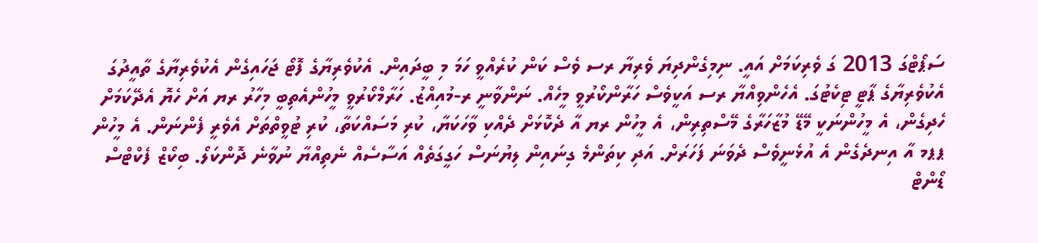ސަޕޯޓްގަ 2013 ގަ ވެރިކަމަށް އައީ. ނިމިގެންދިޔަ ވެރިޔާ ރސ ވެސް ކަން ކުރެއްވީ ހަމަ މި ބީދައިން. އެކުވެރިޔާގެ ފޮޓޯ ޖަހައިގެން އެކުވެރިޔާގެ ތާއީދުގަ އެކުވެރިޔާގެ ޕާޓީ ޓިކެޓުގަ. އެހެންވިއްޔާ ރސ އަކީވެސް ހަރާންކޯރުވީ މީހެއް. ނަންވާނީ ރ-މުއިއްޒު. ހަރާމްކޯރުވީ މީހުންއެތިބީ މިހާރު ރޔ އަށް ހެޔޮ އެދޭކަމަށް ހެދިގެން، އެ މީހުންނަކީ މޭޑޭ މުޒާހަރާގެ މޭސްތިރިން، އެ މީހުން ރޔ އާ ދެކޮޅަށް ދެއްކި ވާހަކަޔާ، ކުރި މަސައްކަތާ، ކުރި ޓުވީތްތަށް އެވެރީ ފެންނަން. އެ މީހުން ޕޕމ އާ އިނދެގެން އެ އުޅެނީވެސް ދެވަނަ ފަހަރަށް. އަދި ކިތަންމެ ގިނައިން ލިޔުނަސް ހަގީގަތެއް އަސާސެއް ނެތިއްޔާ ނުވާނެ ދޮންކަލޯ. ބިކޯޒް ފެކްޓްސް ޑޯންޓް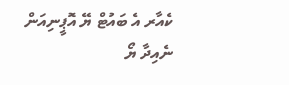ކެއާރ އެ ބައުޓް ޔޭ އޮޕީނިއަން ނެއިދާ ޔޯ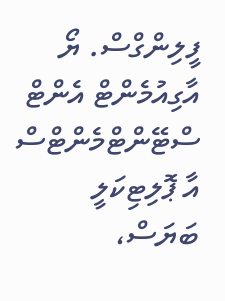ފީލިންގްސް. ޔޯ އާގިއުމެންޓް އެންޓް ސްޓޭންޓްމެންޓްސް އާ ޕޮލިޓިކަލީ ބަޔަސް،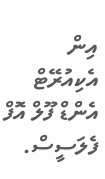އިން އެކިއުރޭޓް އެންޑް ފޫލް އޮފް ފެލަސީސް.